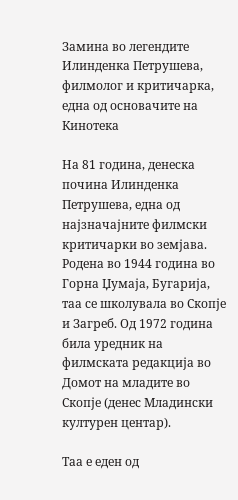Замина во легендите Илинденка Петрушева, филмолог и критичарка, една од основачите на Кинотека

На 81 година, денеска почина Илинденка Петрушева, една од најзначајните филмски критичарки во земјава. Родена во 1944 година во Горна Џумаја, Бугарија, таа се школувала во Скопје и Загреб. Од 1972 година била уредник на филмската редакција во Домот на младите во Скопје (денес Младински културен центар).

Таа е еден од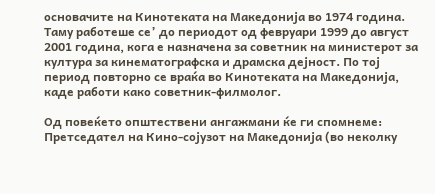основачите на Кинотеката на Македонија во 1974 година. Таму работеше се’ до периодот од февруари 1999 до август 2001 година, кога е назначена за советник на министерот за култура за кинематографска и драмска дејност. По тој период повторно се враќа во Кинотеката на Македонија, каде работи како советник-филмолог.

Од повеќето општествени ангажмани ќе ги спомнеме: Претседател на Кино-сојузот на Македонија (во неколку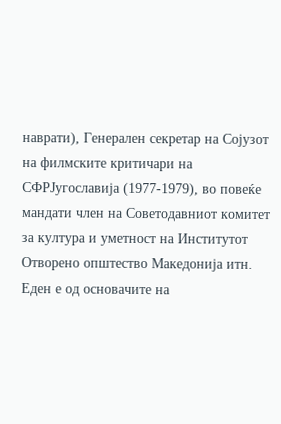наврати), Генерален секретар на Сојузот на филмските критичари на СФРЈугославија (1977-1979), во повеќе мандати член на Советодавниот комитет за култура и уметност на Институтот Отворено општество Македонија итн. Еден е од основачите на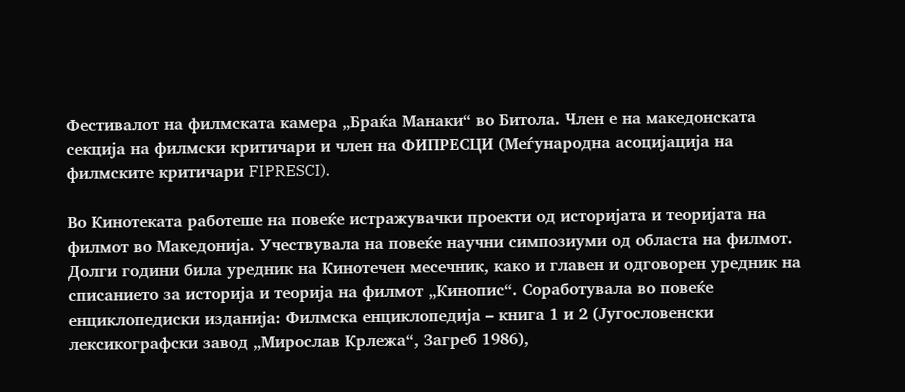Фестивалот на филмската камера „Браќа Манаки“ во Битола. Член е на македонската секција на филмски критичари и член на ФИПРЕСЦИ (Меѓународна асоцијација на филмските критичари FIPRESCI).

Во Кинотеката работеше на повеќе истражувачки проекти од историјата и теоријата на филмот во Македонија. Учествувала на повеќе научни симпозиуми од областа на филмот. Долги години била уредник на Кинотечен месечник, како и главен и одговорен уредник на списанието за историја и теорија на филмот „Кинопис“. Соработувала во повеќе енциклопедиски изданија: Филмска енциклопедија – книга 1 и 2 (Југословенски лексикографски завод „Мирослав Крлежа“, Загреб 1986),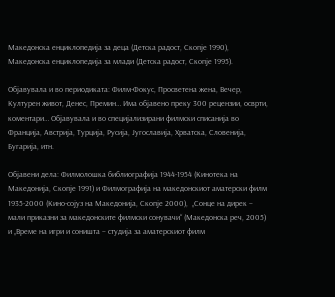Македонска енциклопедија за деца (Детска радост, Скопје 1990), Македонска енциклопедија за млади (Детска радост, Скопје 1995).

Објавувaла и во периодиката: Филм-Фокус, Просветена жена, Вечер, Културен живот, Денес, Премин… Има објавено преку 300 рецензии, осврти, коментари… Објавувала и во специјализирани филмски списанија во Франција, Австрија, Турција, Русија, Југославија, Хрватска, Словенија, Бугарија, итн.

Објавени дела: Филмолошка библиографија 1944-1954 (Кинотека на Македонија, Скопје 1991) и Филмографија на македонскиот аматерски филм 1935-2000 (Кино-сојуз на Македонија, Скопје 2000),  „Сонце на дирек – мали приказни за македонските филмски сонувачи“ (Македонска реч, 2005) и „Време на игри и соништа – студија за аматерскиот филм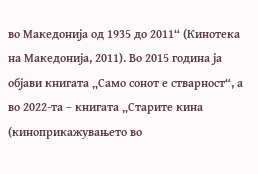во Македонија од 1935 до 2011“ (Кинотека на Македонија, 2011). Во 2015 година ја објави книгата „Само сонот е стварност“, а во 2022-та – книгата „Старите кина (киноприкажувањето во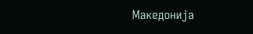Македонија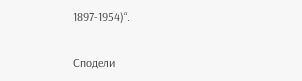1897-1954)“.

Сподели